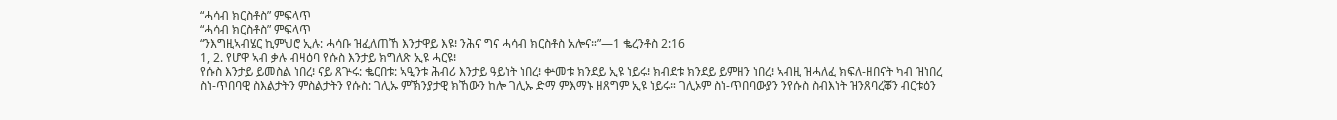“ሓሳብ ክርስቶስ” ምፍላጥ
“ሓሳብ ክርስቶስ” ምፍላጥ
“ንእግዚኣብሄር ኪምህሮ ኢሉ: ሓሳቡ ዝፈለጠኸ እንታዋይ እዩ፧ ንሕና ግና ሓሳብ ክርስቶስ አሎና።”—1 ቈረንቶስ 2:16
1, 2. የሆዋ ኣብ ቃሉ ብዛዕባ የሱስ እንታይ ክግለጽ ኢዩ ሓርዩ፧
የሱስ እንታይ ይመስል ነበረ፧ ናይ ጸጕሩ: ቈርበቱ: ኣዒንቱ ሕብሪ እንታይ ዓይነት ነበረ፧ ቍመቱ ክንደይ ኢዩ ነይሩ፧ ክብደቱ ክንደይ ይምዘን ነበረ፧ ኣብዚ ዝሓለፈ ክፍለ-ዘበናት ካብ ዝነበረ ስነ-ጥበባዊ ስእልታትን ምስልታትን የሱስ: ገሊኡ ምኽንያታዊ ክኸውን ከሎ ገሊኡ ድማ ምእማኑ ዘጸግም ኢዩ ነይሩ። ገሊኦም ስነ-ጥበባውያን ንየሱስ ስብእነት ዝንጸባረቖን ብርቱዕን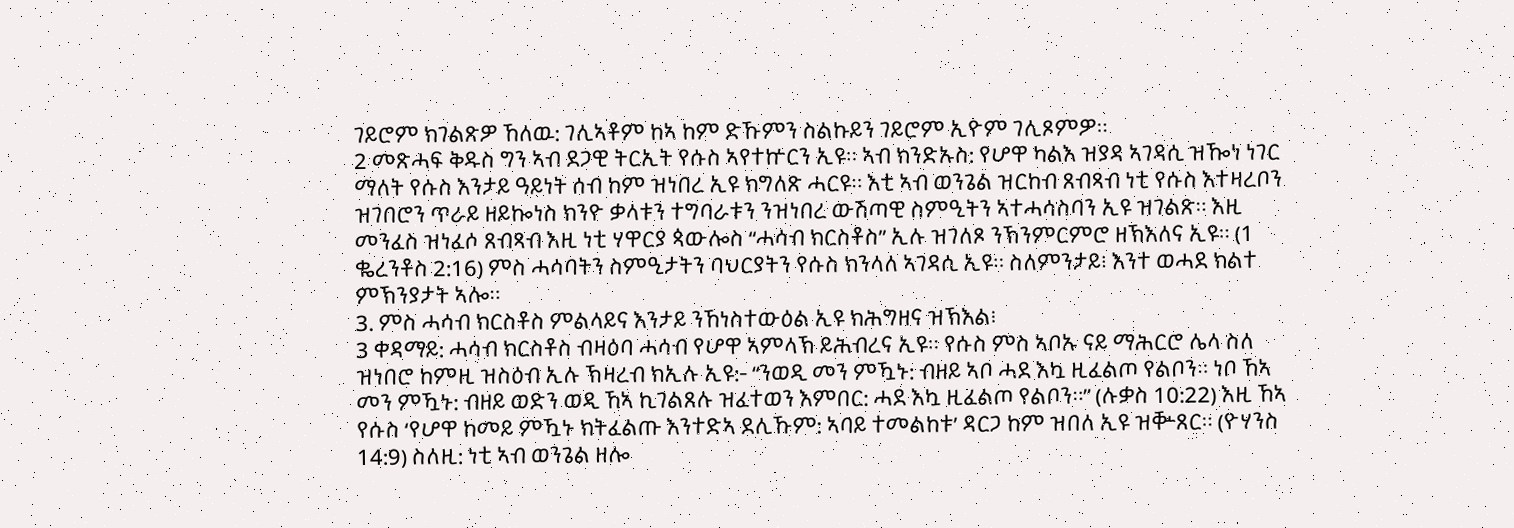ገይሮም ክገልጽዎ ኸለዉ: ገሊኣቶም ከኣ ከም ድኹምን ስልኩይን ገይሮም ኢዮም ገሊጾምዎ።
2 መጽሓፍ ቅዱስ ግን ኣብ ደጋዊ ትርኢት የሱስ ኣየተኵርን ኢዩ። ኣብ ክንድኡስ: የሆዋ ካልእ ዝያዳ ኣገዳሲ ዝዀነ ነገር ማለት የሱስ እንታይ ዓይነት ሰብ ከም ዝነበረ ኢዩ ክግለጽ ሓርዩ። እቲ ኣብ ወንጌል ዝርከብ ጸብጻብ ነቲ የሱስ እተዛረቦን ዝገበሮን ጥራይ ዘይኰነስ ክንዮ ቃላቱን ተግባራቱን ንዝነበረ ውሽጣዊ ስምዒትን ኣተሓሳስባን ኢዩ ዝገልጽ። እዚ መንፈስ ዝነፈሶ ጸብጻብ እዚ ነቲ ሃዋርያ ጳውሎስ “ሓሳብ ክርስቶስ” ኢሉ ዝገለጾ ንኽንምርምሮ ዘኽእለና ኢዩ። (1 ቈረንቶስ 2:16) ምስ ሓሳባትን ስምዒታትን ባህርያትን የሱስ ክንላለ ኣገዳሲ ኢዩ። ስለምንታይ፧ እንተ ወሓደ ክልተ ምኽንያታት ኣሎ።
3. ምስ ሓሳብ ክርስቶስ ምልላይና እንታይ ንኸነስተውዕል ኢዩ ክሕግዘና ዝኽእል፧
3 ቀዳማይ: ሓሳብ ክርስቶስ ብዛዕባ ሓሳብ የሆዋ ኣምላኽ ይሕብረና ኢዩ። የሱስ ምስ ኣቦኡ ናይ ማሕርሮ ሌላ ስለ ዝነበሮ ከምዚ ዝስዕብ ኢሉ ኽዛረብ ክኢሉ ኢዩ:- “ንወዲ መን ምዃኑ: ብዘይ ኣቦ ሓደ እኳ ዚፈልጦ የልቦን። ነቦ ኸኣ መን ምዃኑ: ብዘይ ወድን ወዲ ኸኣ ኪገልጸሉ ዝፈተወን እምበር: ሓደ እኳ ዚፈልጦ የልቦን።” (ሉቃስ 10:22) እዚ ኸኣ የሱስ ‘የሆዋ ከመይ ምዃኑ ክትፈልጡ እንተድኣ ደሊኹም: ኣባይ ተመልከቱ’ ዳርጋ ከም ዝበለ ኢዩ ዝቝጸር። (ዮሃንስ 14:9) ስለዚ: ነቲ ኣብ ወንጌል ዘሎ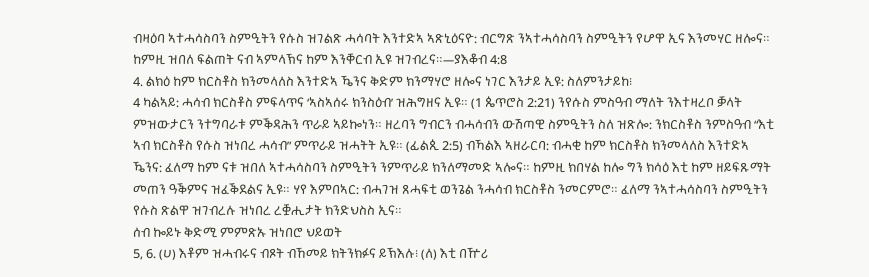ብዛዕባ ኣተሓሳስባን ስምዒትን የሱስ ዝገልጽ ሓሳባት እንተድኣ ኣጽኒዕናዮ: ብርግጽ ንኣተሓሳስባን ስምዒትን የሆዋ ኢና እንመሃር ዘሎና። ከምዚ ዝበለ ፍልጠት ናብ ኣምላኽና ከም እንቐርብ ኢዩ ዝገብረና።—ያእቆብ 4:8
4. ልክዕ ከም ክርስቶስ ክንመላለስ እንተድኣ ዄንና ቅድም ክንማሃሮ ዘሎና ነገር እንታይ ኢዩ: ስለምንታይከ፧
4 ካልኣይ: ሓሳብ ክርስቶስ ምፍላጥና ‘ኣስኣሰሩ ክንስዕብ’ ዝሕግዘና ኢዩ። (1 ጴጥሮስ 2:21) ንየሱስ ምስዓብ ማለት ንእተዛረቦ ቓላት ምዝውታርን ንተግባራቱ ምቕዳሕን ጥራይ ኣይኰነን። ዘረባን ግብርን ብሓሳብን ውሽጣዊ ስምዒትን ስለ ዝጽሎ: ንክርስቶስ ንምስዓብ “እቲ ኣብ ክርስቶስ የሱስ ዝነበረ ሓሳብ” ምጥራይ ዝሓትት ኢዩ። (ፊልጲ 2:5) ብኻልእ ኣዘራርባ: ብሓቂ ከም ክርስቶስ ክንመላለስ እንተድኣ ዄንና: ፈለማ ከም ናቱ ዝበለ ኣተሓሳስባን ስምዒትን ንምጥራይ ክንለማመድ ኣሎና። ከምዚ ክበሃል ከሎ ግን ክሳዕ እቲ ከም ዘይፍጹማት መጠን ዓቕምና ዝፈቕደልና ኢዩ። ሃየ እምበኣር: ብሓገዝ ጸሓፍቲ ወንጌል ንሓሳብ ክርስቶስ ንመርምሮ። ፈለማ ንኣተሓሳስባን ስምዒትን የሱስ ጽልዋ ዝገብረሉ ዝነበረ ረቛሒታት ክንድህስስ ኢና።
ሰብ ኰይኑ ቅድሚ ምምጽኡ ዝነበሮ ህይወት
5, 6. (ሀ) እቶም ዝሓብሩና ብጾት ብኸመይ ክትንክፉና ይኽእሉ፧ (ለ) እቲ በዅሪ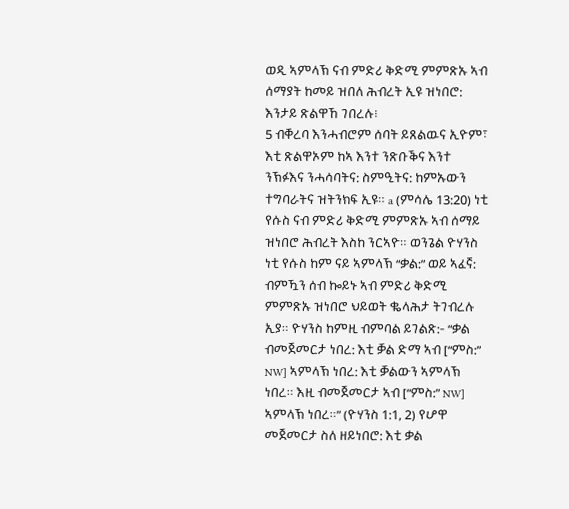ወዲ ኣምላኽ ናብ ምድሪ ቅድሚ ምምጽኡ ኣብ ሰማያት ከመይ ዝበለ ሕብረት ኢዩ ዝነበሮ: እንታይ ጽልዋኸ ገበረሉ፧
5 ብቐረባ እንሓብሮም ሰባት ይጸልዉና ኢዮም፣ እቲ ጽልዋኦም ከኣ እንተ ንጽቡቕና እንተ ንኽፉእና ንሓሳባትና: ስምዒትና: ከምኡውን ተግባራትና ዝትንክፍ ኢዩ። a (ምሳሌ 13:20) ነቲ የሱስ ናብ ምድሪ ቅድሚ ምምጽኡ ኣብ ሰማይ ዝነበሮ ሕብረት እስከ ንርኣዮ። ወንጌል ዮሃንስ ነቲ የሱስ ከም ናይ ኣምላኽ “ቃል:” ወይ ኣፈኛ: ብምዃን ሰብ ኰይኑ ኣብ ምድሪ ቅድሚ ምምጽኡ ዝነበሮ ህይወት ቈላሕታ ትገብረሉ ኢያ። ዮሃንስ ከምዚ ብምባል ይገልጽ:- “ቃል ብመጀመርታ ነበረ: እቲ ቓል ድማ ኣብ [“ምስ:” NW] ኣምላኽ ነበረ: እቲ ቓልውን ኣምላኽ ነበረ። እዚ ብመጀመርታ ኣብ [“ምስ:” NW] ኣምላኽ ነበረ።” (ዮሃንስ 1:1, 2) የሆዋ መጀመርታ ስለ ዘይነበሮ: እቲ ቃል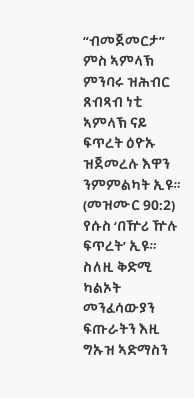“ብመጀመርታ” ምስ ኣምላኽ ምንባሩ ዝሕብር ጸብጻብ ነቲ ኣምላኽ ናይ ፍጥረት ዕዮኡ ዝጀመረሉ እዋን ንምምልካት ኢዩ። (መዝሙር 90:2) የሱስ ‘በዅሪ ዅሉ ፍጥረት’ ኢዩ። ስለዚ ቅድሚ ካልኦት መንፈሳውያን ፍጡራትን እዚ ግኡዝ ኣድማስን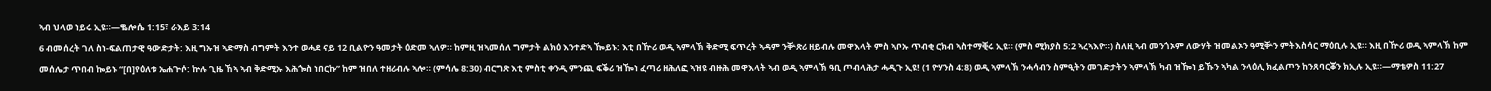ኣብ ህላወ ነይሩ ኢዩ።—ቈሎሴ 1:15፣ ራእይ 3:14
6 ብመሰረት ገለ ስነ-ፍልጠታዊ ዓውድታት: እዚ ግኡዝ ኣድማስ ብግምት እንተ ወሓደ ናይ 12 ቢልዮን ዓመታት ዕድመ ኣለዎ። ከምዚ ዝኣመሰለ ግምታት ልክዕ እንተድኣ ዀይኑ: እቲ በዅሪ ወዲ ኣምላኽ ቅድሚ ፍጥረት ኣዳም ንቝጽሪ ዘይብሉ መዋእላት ምስ ኣቦኡ ጥብቂ ርክብ ኣስተማቒሩ ኢዩ። (ምስ ሚክያስ 5:2 ኣረኣእዮ።) ስለዚ ኣብ መንጎኦም ለውሃት ዝመልኦን ዓሚቝን ምትእስሳር ማዕቢሉ ኢዩ። እዚ በዅሪ ወዲ ኣምላኽ ከም መሰሌታ ጥበብ ኰይኑ “[በ]የዕለቱ ኤሐጕሶ: ኵሉ ጊዜ ኸኣ ኣብ ቅድሚኡ እሕጐስ ነበርኩ” ከም ዝበለ ተዘሪብሉ ኣሎ። (ምሳሌ 8:30) ብርግጽ እቲ ምስቲ ቀንዲ ምንጪ ፍቕሪ ዝዀነ ፈጣሪ ዘሕለፎ ኣዝዩ ብዙሕ መዋእላት ኣብ ወዲ ኣምላኽ ዓቢ ጦብላሕታ ሓዲጉ ኢዩ! (1 ዮሃንስ 4:8) ወዲ ኣምላኽ ንሓሳብን ስምዒትን መገድታትን ኣምላኽ ካብ ዝዀነ ይኹን ኣካል ንላዕሊ ክፈልጦን ከንጸባርቖን ክኢሉ ኢዩ።—ማቴዎስ 11:27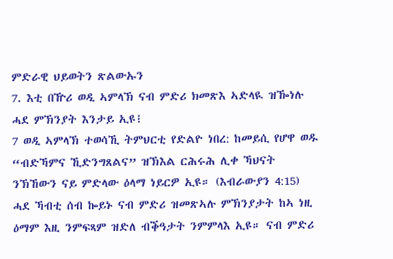ምድራዊ ህይወትን ጽልውኡን
7. እቲ በዅሪ ወዲ ኣምላኽ ናብ ምድሪ ክመጽእ ኣድላዪ ዝዀነሉ ሓደ ምኽንያት እንታይ ኢዩ፧
7 ወዲ ኣምላኽ ተወሳኺ ትምህርቲ የድልዮ ነበረ: ከመይሲ የሆዋ ወዱ “ብድኻምና ኺድንግጸልና” ዝኽእል ርሕሩሕ ሊቀ ኻህናት ንኽኸውን ናይ ምድላው ዕላማ ነይርዎ ኢዩ። (እብራውያን 4:15) ሓደ ኻብቲ ሰብ ኰይኑ ናብ ምድሪ ዝመጽኣሉ ምኽንያታት ከኣ ነዚ ዕማም እዚ ንምፍጻም ዝድለ ብቕዓታት ንምምላእ ኢዩ። ናብ ምድሪ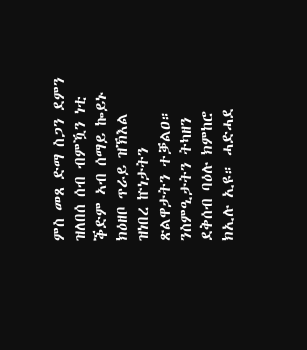ምስ መጸ ድማ ስጋን ደምን ዝለበሰ ሰብ ብምዃን ነቲ ቕድም ኣብ ሰማይ ኰይኑ ክዕዘቦ ጥራይ ዝኽእል ዝነበረ ኵነታትን ጽልዋታትን ተቓልዐ። ንስምዒታትን ትካዘን ደቅሰብ ባዕሉ ክምከሮ ክኢሉ ኢዩ። ሓድሓደ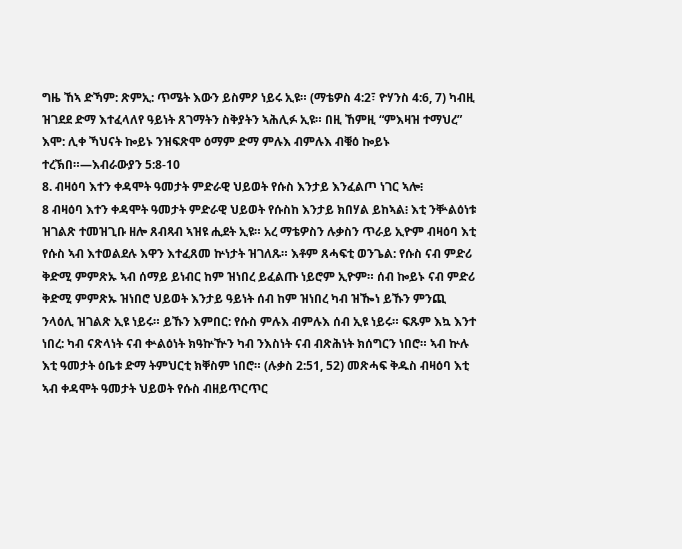ግዜ ኸኣ ድኻም: ጽምኢ: ጥሜት እውን ይስምዖ ነይሩ ኢዩ። (ማቴዎስ 4:2፣ ዮሃንስ 4:6, 7) ካብዚ ዝገደደ ድማ እተፈላለየ ዓይነት ጸገማትን ስቅያትን ኣሕሊፉ ኢዩ። በዚ ኸምዚ “ምእዛዝ ተማህረ” እሞ: ሊቀ ኻህናት ኰይኑ ንዝፍጽሞ ዕማም ድማ ምሉእ ብምሉእ ብቑዕ ኰይኑ ተረኽበ።—እብራውያን 5:8-10
8. ብዛዕባ እተን ቀዳሞት ዓመታት ምድራዊ ህይወት የሱስ እንታይ እንፈልጦ ነገር ኣሎ፧
8 ብዛዕባ እተን ቀዳሞት ዓመታት ምድራዊ ህይወት የሱስከ እንታይ ክበሃል ይከኣል፧ እቲ ንቝልዕነቱ ዝገልጽ ተመዝጊቡ ዘሎ ጸብጻብ ኣዝዩ ሒደት ኢዩ። አረ ማቴዎስን ሉቃስን ጥራይ ኢዮም ብዛዕባ እቲ የሱስ ኣብ እተወልደሉ እዋን እተፈጸመ ኵነታት ዝገለጹ። እቶም ጸሓፍቲ ወንጌል: የሱስ ናብ ምድሪ ቅድሚ ምምጽኡ ኣብ ሰማይ ይነብር ከም ዝነበረ ይፈልጡ ነይሮም ኢዮም። ሰብ ኰይኑ ናብ ምድሪ ቅድሚ ምምጽኡ ዝነበሮ ህይወት እንታይ ዓይነት ሰብ ከም ዝነበረ ካብ ዝዀነ ይኹን ምንጪ ንላዕሊ ዝገልጽ ኢዩ ነይሩ። ይኹን እምበር: የሱስ ምሉእ ብምሉእ ሰብ ኢዩ ነይሩ። ፍጹም እኳ እንተ ነበረ: ካብ ናጽላነት ናብ ቍልዕነት ክዓኵዅን ካብ ንእስነት ናብ ብጽሕነት ክሰግርን ነበሮ። ኣብ ኵሉ እቲ ዓመታት ዕቤቱ ድማ ትምህርቲ ክቐስም ነበሮ። (ሉቃስ 2:51, 52) መጽሓፍ ቅዱስ ብዛዕባ እቲ ኣብ ቀዳሞት ዓመታት ህይወት የሱስ ብዘይጥርጥር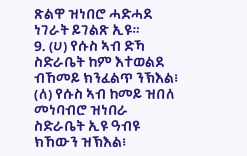ጽልዋ ዝነበሮ ሓድሓደ ነገራት ይገልጽ ኢዩ።
9. (ሀ) የሱስ ኣብ ድኻ ስድራቤት ከም እተወልደ ብኸመይ ክንፈልጥ ንኽእል፧ (ለ) የሱስ ኣብ ከመይ ዝበለ መነባብሮ ዝነበራ ስድራቤት ኢዩ ዓብዩ ክኸውን ዝኽእል፧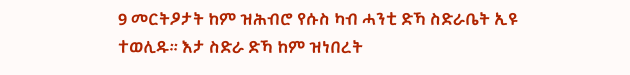9 መርትዖታት ከም ዝሕብሮ የሱስ ካብ ሓንቲ ድኻ ስድራቤት ኢዩ ተወሊዱ። እታ ስድራ ድኻ ከም ዝነበረት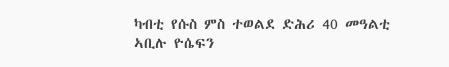ካብቲ የሱስ ምስ ተወልደ ድሕሪ 40 መዓልቲ ኣቢሉ ዮሴፍን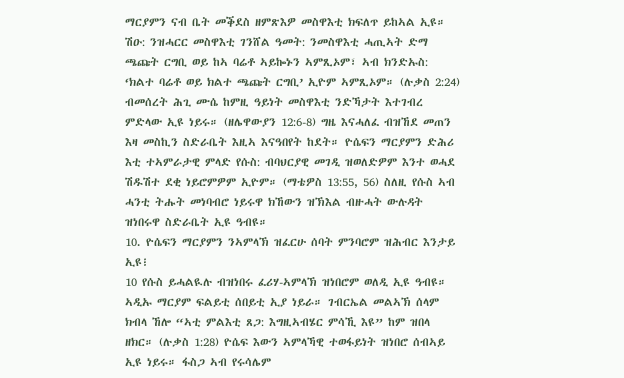ማርያምን ናብ ቤት መቕደስ ዘምጽእዎ መስዋእቲ ክፍለጥ ይከኣል ኢዩ። ሽዑ: ንዝሓርር መስዋእቲ ገንሸል ዓመት: ንመስዋእቲ ሓጢኣት ድማ ጫጩት ርግቢ ወይ ከኣ ባሬቶ ኣይኰኑን ኣምጺኦም፣ ኣብ ክንድኡስ: ‘ክልተ ባሬቶ ወይ ክልተ ጫጩት ርግቢ’ ኢዮም ኣምጺኦም። (ሉቃስ 2:24) ብመሰረት ሕጊ ሙሴ ከምዚ ዓይነት መስዋእቲ ንድኻታት እተገብረ ምድላው ኢዩ ነይሩ። (ዘሌዋውያን 12:6-8) ግዜ እናሓለፈ ብዝኸደ መጠን እዛ መስኪን ስድራቤት እዚኣ እናዓበየት ከደት። ዮሴፍን ማርያምን ድሕሪ እቲ ተኣምራታዊ ምላድ የሱስ: ብባህርያዊ መገዲ ዝወለድዎም እንተ ወሓደ ሽዱሽተ ደቂ ነይሮምዎም ኢዮም። (ማቴዎስ 13:55, 56) ስለዚ የሱስ ኣብ ሓንቲ ትሑት መነባብሮ ነይሩዋ ክኸውን ዝኽእል ብዙሓት ውሉዳት ዝነበሩዋ ስድራቤት ኢዩ ዓብዩ።
10. ዮሴፍን ማርያምን ንኣምላኽ ዝፈርሁ ሰባት ምንባሮም ዝሕብር እንታይ ኢዩ፧
10 የሱስ ይሓልዪሉ ብዝነበሩ ፈሪሃ-ኣምላኽ ዝነበሮም ወለዲ ኢዩ ዓብዩ። ኣዲኡ ማርያም ፍልይቲ ሰበይቲ ኢያ ነይራ። ገብርኤል መልኣኽ ሰላም ክብላ ኸሎ “ኣቲ ምልእቲ ጸጋ: እግዚኣብሄር ምሳኺ እዩ” ከም ዝበላ ዘክር። (ሉቃስ 1:28) ዮሴፍ እውን ኣምላኻዊ ተወፋይነት ዝነበሮ ሰብኣይ ኢዩ ነይሩ። ፋስጋ ኣብ የሩሳሌም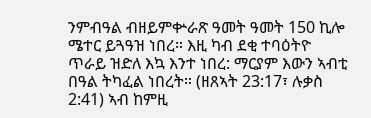ንምብዓል ብዘይምቍራጽ ዓመት ዓመት 150 ኪሎ ሜተር ይጓዓዝ ነበረ። እዚ ካብ ደቂ ተባዕትዮ ጥራይ ዝድለ እኳ እንተ ነበረ: ማርያም እውን ኣብቲ በዓል ትካፈል ነበረት። (ዘጸኣት 23:17፣ ሉቃስ 2:41) ኣብ ከምዚ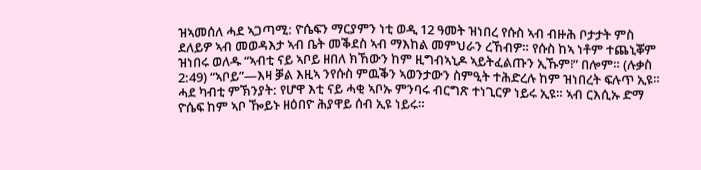ዝኣመሰለ ሓደ ኣጋጣሚ: ዮሴፍን ማርያምን ነቲ ወዲ 12 ዓመት ዝነበረ የሱስ ኣብ ብዙሕ ቦታታት ምስ ደለይዎ ኣብ መወዳእታ ኣብ ቤት መቕደስ ኣብ ማእከል መምህራን ረኸብዎ። የሱስ ከኣ ነቶም ተጨኒቖም ዝነበሩ ወለዱ “ኣብቲ ናይ ኣቦይ ዘበለ ክኸውን ከም ዚግብኣኒዶ ኣይትፈልጡን ኢኹም፧” በሎም። (ሉቃስ 2:49) “ኣቦይ”—እዛ ቓል እዚኣ ንየሱስ ምዉቕን ኣወንታውን ስምዒት ተሕድረሉ ከም ዝነበረት ፍሉጥ ኢዩ። ሓደ ካብቲ ምኽንያት: የሆዋ እቲ ናይ ሓቂ ኣቦኡ ምንባሩ ብርግጽ ተነጊርዎ ነይሩ ኢዩ። ኣብ ርእሲኡ ድማ ዮሴፍ ከም ኣቦ ዀይኑ ዘዕበዮ ሕያዋይ ሰብ ኢዩ ነይሩ።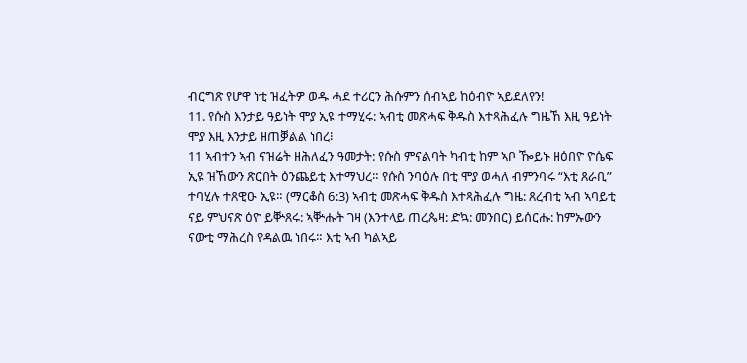ብርግጽ የሆዋ ነቲ ዝፈትዎ ወዱ ሓደ ተሪርን ሕሱምን ሰብኣይ ከዕብዮ ኣይደለየን!
11. የሱስ እንታይ ዓይነት ሞያ ኢዩ ተማሂሩ: ኣብቲ መጽሓፍ ቅዱስ እተጻሕፈሉ ግዜኸ እዚ ዓይነት ሞያ እዚ እንታይ ዘጠቓልል ነበረ፧
11 ኣብተን ኣብ ናዝሬት ዘሕለፈን ዓመታት: የሱስ ምናልባት ካብቲ ከም ኣቦ ዀይኑ ዘዕበዮ ዮሴፍ ኢዩ ዝኸውን ጽርበት ዕንጨይቲ እተማህረ። የሱስ ንባዕሉ በቲ ሞያ ወሓለ ብምንባሩ “እቲ ጸራቢ” ተባሂሉ ተጸዊዑ ኢዩ። (ማርቆስ 6:3) ኣብቲ መጽሓፍ ቅዱስ እተጻሕፈሉ ግዜ: ጸረብቲ ኣብ ኣባይቲ ናይ ምህናጽ ዕዮ ይቝጸሩ: ኣቝሑት ገዛ (እንተላይ ጠረጴዛ: ድኳ: መንበር) ይሰርሑ: ከምኡውን ናውቲ ማሕረስ የዳልዉ ነበሩ። እቲ ኣብ ካልኣይ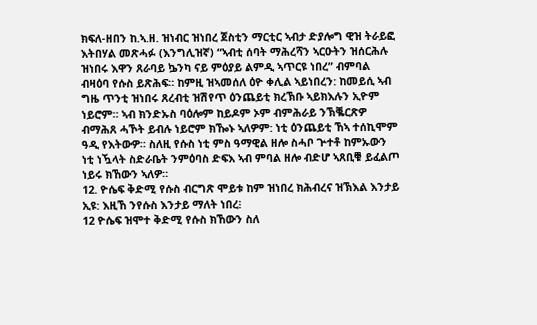ክፍለ-ዘበን ከ.ኣ.ዘ. ዝነብር ዝነበረ ጀስቲን ማርቲር ኣብታ ድያሎግ ዊዝ ትራይፎ እትበሃል መጽሓፉ (እንግሊዝኛ) “ኣብቲ ሰባት ማሕረሻን ኣርዑትን ዝሰርሕሉ ዝነበሩ እዋን ጸራባይ ኴንካ ናይ ምዕያይ ልምዲ ኣጥርዩ ነበረ” ብምባል ብዛዕባ የሱስ ይጽሕፍ። ከምዚ ዝኣመሰለ ዕዮ ቀሊል ኣይነበረን: ከመይሲ ኣብ ግዜ ጥንቲ ዝነበሩ ጸረብቲ ዝሽየጥ ዕንጨይቲ ክረኽቡ ኣይክእሉን ኢዮም ነይሮም። ኣብ ክንድኡስ ባዕሎም ከይዶም ኦም ብምሕራይ ንኽቘርጽዎ ብማሕጸ ሓኾት ይብሉ ነይሮም ክዀኑ ኣለዎም: ነቲ ዕንጨይቲ ኸኣ ተሰኪሞም ዓዲ የእትውዎ። ስለዚ የሱስ ነቲ ምስ ዓማዊል ዘሎ ስሓቦ ጕተቶ ከምኡውን ነቲ ነዃላት ስድራቤት ንምዕባስ ድፍእ ኣብ ምባል ዘሎ ብድሆ ኣጸቢቑ ይፈልጦ ነይሩ ክኸውን ኣለዎ።
12. ዮሴፍ ቅድሚ የሱስ ብርግጽ ሞይቱ ከም ዝነበረ ክሕብረና ዝኽእል እንታይ ኢዩ: እዚኸ ንየሱስ እንታይ ማለት ነበረ፧
12 ዮሴፍ ዝሞተ ቅድሚ የሱስ ክኸውን ስለ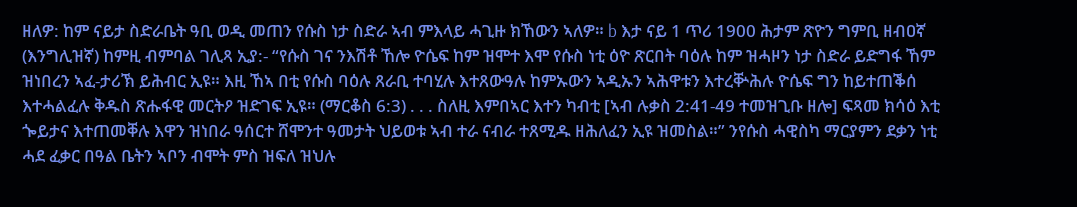ዘለዎ: ከም ናይታ ስድራቤት ዓቢ ወዲ መጠን የሱስ ነታ ስድራ ኣብ ምእላይ ሓጊዙ ክኸውን ኣለዎ። b እታ ናይ 1 ጥሪ 1900 ሕታም ጽዮን ግምቢ ዘብዐኛ (እንግሊዝኛ) ከምዚ ብምባል ገሊጻ ኢያ:- “የሱስ ገና ንእሽቶ ኸሎ ዮሴፍ ከም ዝሞተ እሞ የሱስ ነቲ ዕዮ ጽርበት ባዕሉ ከም ዝሓዞን ነታ ስድራ ይድግፋ ኸም ዝነበረን ኣፈ-ታሪኽ ይሕብር ኢዩ። እዚ ኸኣ በቲ የሱስ ባዕሉ ጸራቢ ተባሂሉ እተጸውዓሉ ከምኡውን ኣዲኡን ኣሕዋቱን እተረቝሕሉ ዮሴፍ ግን ከይተጠቕሰ እተሓልፈሉ ቅዱስ ጽሑፋዊ መርትዖ ዝድገፍ ኢዩ። (ማርቆስ 6:3) . . . ስለዚ እምበኣር እተን ካብቲ [ኣብ ሉቃስ 2:41-49 ተመዝጊቡ ዘሎ] ፍጻመ ክሳዕ እቲ ጐይታና እተጠመቐሉ እዋን ዝነበራ ዓሰርተ ሸሞንተ ዓመታት ህይወቱ ኣብ ተራ ናብራ ተጸሚዱ ዘሕለፈን ኢዩ ዝመስል።” ንየሱስ ሓዊስካ ማርያምን ደቃን ነቲ ሓደ ፈቃር በዓል ቤትን ኣቦን ብሞት ምስ ዝፍለ ዝህሉ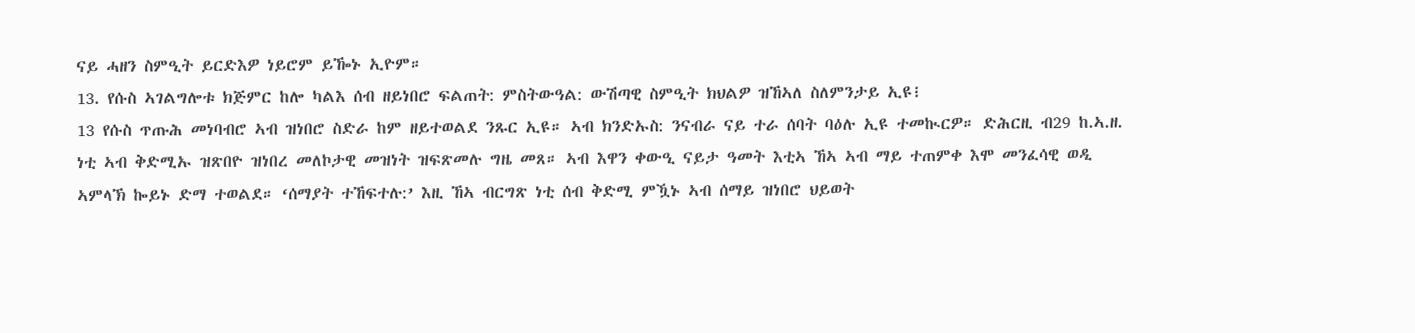ናይ ሓዘን ስምዒት ይርድእዎ ነይሮም ይዀኑ ኢዮም።
13. የሱስ ኣገልግሎቱ ክጅምር ከሎ ካልእ ሰብ ዘይነበሮ ፍልጠት: ምስትውዓል: ውሽጣዊ ስምዒት ክህልዎ ዝኸኣለ ስለምንታይ ኢዩ፧
13 የሱስ ጥጡሕ መነባብሮ ኣብ ዝነበሮ ስድራ ከም ዘይተወልደ ንጹር ኢዩ። ኣብ ክንድኡስ: ንናብራ ናይ ተራ ሰባት ባዕሉ ኢዩ ተመኲርዎ። ድሕርዚ ብ29 ከ.ኣ.ዘ. ነቲ ኣብ ቅድሚኡ ዝጽበዮ ዝነበረ መለኮታዊ መዝነት ዝፍጽመሉ ግዜ መጸ። ኣብ እዋን ቀውዒ ናይታ ዓመት እቲኣ ኸኣ ኣብ ማይ ተጠምቀ እሞ መንፈሳዊ ወዲ ኣምላኽ ኰይኑ ድማ ተወልደ። ‘ሰማያት ተኸፍተሉ:’ እዚ ኸኣ ብርግጽ ነቲ ሰብ ቅድሚ ምዃኑ ኣብ ሰማይ ዝነበሮ ህይወት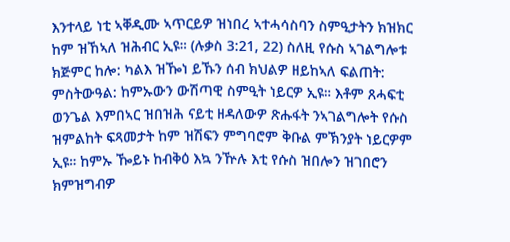እንተላይ ነቲ ኣቐዲሙ ኣጥርይዎ ዝነበረ ኣተሓሳስባን ስምዒታትን ክዝክር ከም ዝኸኣለ ዝሕብር ኢዩ። (ሉቃስ 3:21, 22) ስለዚ የሱስ ኣገልግሎቱ ክጅምር ከሎ: ካልእ ዝዀነ ይኹን ሰብ ክህልዎ ዘይከኣለ ፍልጠት: ምስትውዓል: ከምኡውን ውሽጣዊ ስምዒት ነይርዎ ኢዩ። እቶም ጸሓፍቲ ወንጌል እምበኣር ዝበዝሕ ናይቲ ዘዳለውዎ ጽሑፋት ንኣገልግሎት የሱስ ዝምልከት ፍጻመታት ከም ዝሽፍን ምግባሮም ቅቡል ምኽንያት ነይርዎም ኢዩ። ከምኡ ዀይኑ ከብቅዕ እኳ ንዅሉ እቲ የሱስ ዝበሎን ዝገበሮን ክምዝግብዎ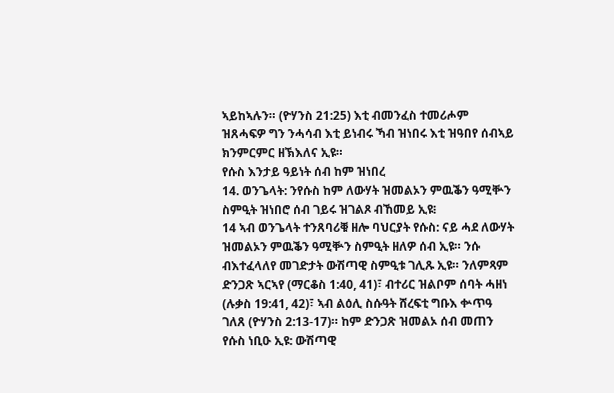ኣይከኣሉን። (ዮሃንስ 21:25) እቲ ብመንፈስ ተመሪሖም ዝጸሓፍዎ ግን ንሓሳብ እቲ ይነብሩ ኻብ ዝነበሩ እቲ ዝዓበየ ሰብኣይ ክንምርምር ዘኽእለና ኢዩ።
የሱስ እንታይ ዓይነት ሰብ ከም ዝነበረ
14. ወንጌላት: ንየሱስ ከም ለውሃት ዝመልኦን ምዉቕን ዓሚቝን ስምዒት ዝነበሮ ሰብ ገይሩ ዝገልጾ ብኸመይ ኢዩ፧
14 ኣብ ወንጌላት ተንጸባሪቑ ዘሎ ባህርያት የሱስ: ናይ ሓደ ለውሃት ዝመልኦን ምዉቕን ዓሚቝን ስምዒት ዘለዎ ሰብ ኢዩ። ንሱ ብእተፈላለየ መገድታት ውሽጣዊ ስምዒቱ ገሊጹ ኢዩ። ንለምጻም ድንጋጽ ኣርኣየ (ማርቆስ 1:40, 41)፣ ብተሪር ዝልቦም ሰባት ሓዘነ (ሉቃስ 19:41, 42)፣ ኣብ ልዕሊ ስሱዓት ሸረፍቲ ግቡእ ቍጥዓ ገለጸ (ዮሃንስ 2:13-17)። ከም ድንጋጽ ዝመልኦ ሰብ መጠን የሱስ ነቢዑ ኢዩ: ውሽጣዊ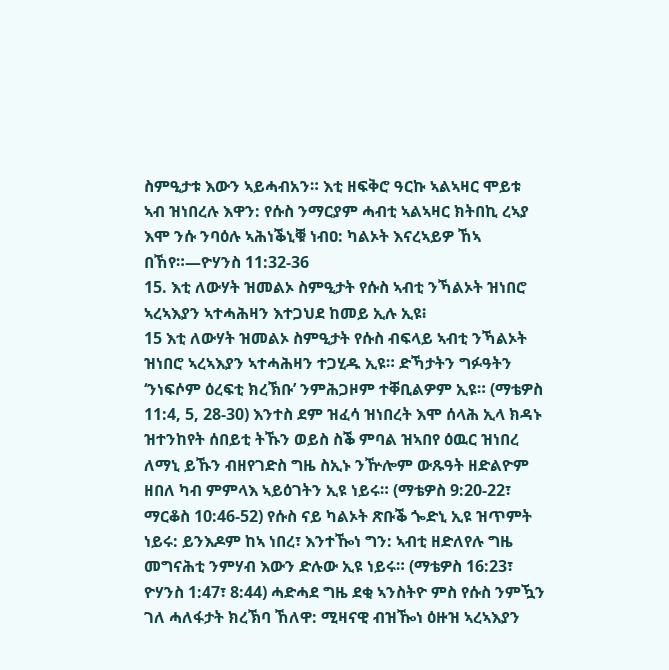ስምዒታቱ እውን ኣይሓብአን። እቲ ዘፍቅሮ ዓርኩ ኣልኣዛር ሞይቱ ኣብ ዝነበረሉ እዋን: የሱስ ንማርያም ሓብቲ ኣልኣዛር ክትበኪ ረኣያ እሞ ንሱ ንባዕሉ ኣሕነቕኒቑ ነብዐ: ካልኦት እናረኣይዎ ኸኣ በኸየ።—ዮሃንስ 11:32-36
15. እቲ ለውሃት ዝመልኦ ስምዒታት የሱስ ኣብቲ ንኻልኦት ዝነበሮ ኣረኣእያን ኣተሓሕዛን እተጋህደ ከመይ ኢሉ ኢዩ፧
15 እቲ ለውሃት ዝመልኦ ስምዒታት የሱስ ብፍላይ ኣብቲ ንኻልኦት ዝነበሮ ኣረኣእያን ኣተሓሕዛን ተጋሂዱ ኢዩ። ድኻታትን ግፉዓትን ‘ንነፍሶም ዕረፍቲ ክረኽቡ’ ንምሕጋዞም ተቐቢልዎም ኢዩ። (ማቴዎስ 11:4, 5, 28-30) እንተስ ደም ዝፈሳ ዝነበረት እሞ ሰላሕ ኢላ ክዳኑ ዝተንከየት ሰበይቲ ትኹን ወይስ ስቕ ምባል ዝኣበየ ዕዉር ዝነበረ ለማኒ ይኹን ብዘየገድስ ግዜ ስኢኑ ንዅሎም ውጹዓት ዘድልዮም ዘበለ ካብ ምምላእ ኣይዕገትን ኢዩ ነይሩ። (ማቴዎስ 9:20-22፣ ማርቆስ 10:46-52) የሱስ ናይ ካልኦት ጽቡቕ ጐድኒ ኢዩ ዝጥምት ነይሩ: ይንእዶም ከኣ ነበረ፣ እንተዀነ ግን: ኣብቲ ዘድለየሉ ግዜ መግናሕቲ ንምሃብ እውን ድሉው ኢዩ ነይሩ። (ማቴዎስ 16:23፣ ዮሃንስ 1:47፣ 8:44) ሓድሓደ ግዜ ደቂ ኣንስትዮ ምስ የሱስ ንምዃን ገለ ሓለፋታት ክረኽባ ኸለዋ: ሚዛናዊ ብዝዀነ ዕዙዝ ኣረኣእያን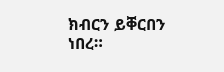ክብርን ይቐርበን ነበረ።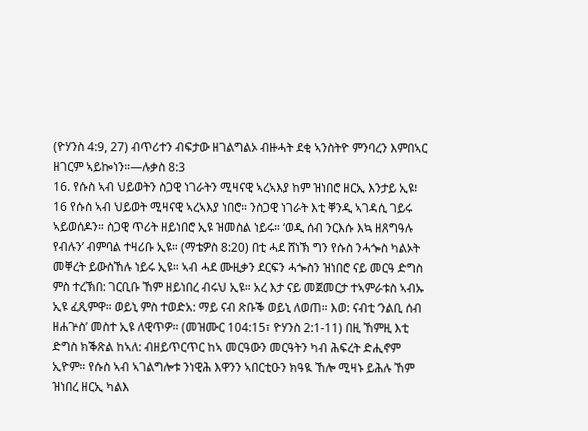(ዮሃንስ 4:9, 27) ብጥሪተን ብፍታው ዘገልግልኦ ብዙሓት ደቂ ኣንስትዮ ምንባረን እምበኣር ዘገርም ኣይኰነን።—ሉቃስ 8:3
16. የሱስ ኣብ ህይወትን ስጋዊ ነገራትን ሚዛናዊ ኣረኣእያ ከም ዝነበሮ ዘርኢ እንታይ ኢዩ፧
16 የሱስ ኣብ ህይወት ሚዛናዊ ኣረኣእያ ነበሮ። ንስጋዊ ነገራት እቲ ቐንዲ ኣገዳሲ ገይሩ ኣይወሰዶን። ስጋዊ ጥሪት ዘይነበሮ ኢዩ ዝመስል ነይሩ። ‘ወዲ ሰብ ንርእሱ እኳ ዘጸግዓሉ የብሉን’ ብምባል ተዛሪቡ ኢዩ። (ማቴዎስ 8:20) በቲ ሓደ ሸነኽ ግን የሱስ ንሓጐስ ካልኦት መቐረት ይውስኸሉ ነይሩ ኢዩ። ኣብ ሓደ ሙዚቃን ደርፍን ሓጐስን ዝነበሮ ናይ መርዓ ድግስ ምስ ተረኽበ: ገርቢቡ ኸም ዘይነበረ ብሩህ ኢዩ። አረ እታ ናይ መጀመርታ ተኣምራቱስ ኣብኡ ኢዩ ፈጺምዋ። ወይኒ ምስ ተወድአ: ማይ ናብ ጽቡቕ ወይኒ ለወጠ። እወ: ናብቲ ‘ንልቢ ሰብ ዘሐጕስ’ መስተ ኢዩ ለዊጥዎ። (መዝሙር 104:15፣ ዮሃንስ 2:1-11) በዚ ኸምዚ እቲ ድግስ ክቕጽል ከኣለ: ብዘይጥርጥር ከኣ መርዓውን መርዓትን ካብ ሕፍረት ድሒኖም ኢዮም። የሱስ ኣብ ኣገልግሎቱ ንነዊሕ እዋንን ኣበርቲዑን ክዓዪ ኸሎ ሚዛኑ ይሕሉ ኸም ዝነበረ ዘርኢ ካልእ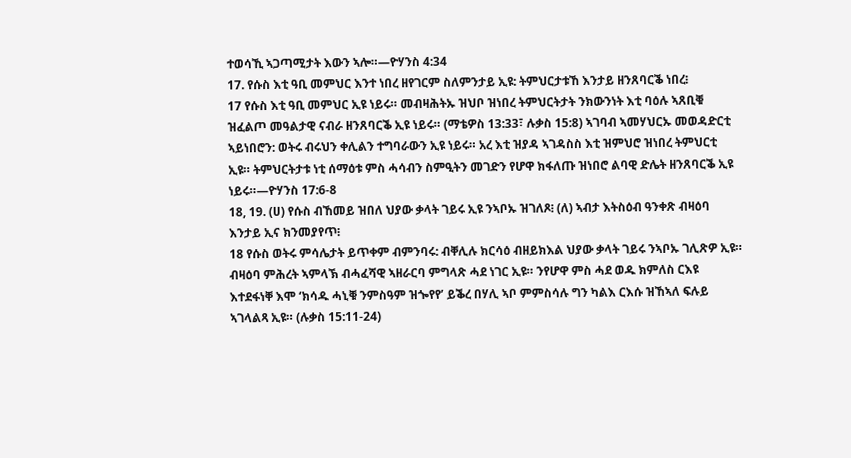ተወሳኺ ኣጋጣሚታት እውን ኣሎ።—ዮሃንስ 4:34
17. የሱስ እቲ ዓቢ መምህር እንተ ነበረ ዘየገርም ስለምንታይ ኢዩ: ትምህርታቱኸ እንታይ ዘንጸባርቕ ነበረ፧
17 የሱስ እቲ ዓቢ መምህር ኢዩ ነይሩ። መብዛሕትኡ ዝህቦ ዝነበረ ትምህርትታት ንክውንነት እቲ ባዕሉ ኣጸቢቑ ዝፈልጦ መዓልታዊ ናብራ ዘንጸባርቕ ኢዩ ነይሩ። (ማቴዎስ 13:33፣ ሉቃስ 15:8) ኣገባብ ኣመሃህርኡ መወዳድርቲ ኣይነበሮን: ወትሩ ብሩህን ቀሊልን ተግባራውን ኢዩ ነይሩ። አረ እቲ ዝያዳ ኣገዳስስ እቲ ዝምህሮ ዝነበረ ትምህርቲ ኢዩ። ትምህርትታቱ ነቲ ሰማዕቱ ምስ ሓሳብን ስምዒትን መገድን የሆዋ ክፋለጡ ዝነበሮ ልባዊ ድሌት ዘንጸባርቕ ኢዩ ነይሩ።—ዮሃንስ 17:6-8
18, 19. (ሀ) የሱስ ብኸመይ ዝበለ ህያው ቃላት ገይሩ ኢዩ ንኣቦኡ ዝገለጾ፧ (ለ) ኣብታ እትስዕብ ዓንቀጽ ብዛዕባ እንታይ ኢና ክንመያየጥ፧
18 የሱስ ወትሩ ምሳሌታት ይጥቀም ብምንባሩ: ብቐሊሉ ክርሳዕ ብዘይክእል ህያው ቃላት ገይሩ ንኣቦኡ ገሊጽዎ ኢዩ። ብዛዕባ ምሕረት ኣምላኽ ብሓፈሻዊ ኣዘራርባ ምግላጽ ሓደ ነገር ኢዩ። ንየሆዋ ምስ ሓደ ወዱ ክምለስ ርእዩ እተደፋነቐ እሞ ‘ክሳዱ ሓኒቑ ንምስዓም ዝጐየየ’ ይቕረ በሃሊ ኣቦ ምምስሳሉ ግን ካልእ ርእሱ ዝኸኣለ ፍሉይ ኣገላልጻ ኢዩ። (ሉቃስ 15:11-24)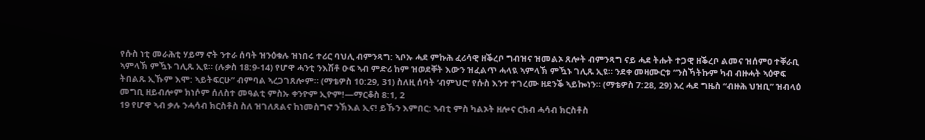የሱስ ነቲ መራሕቲ ሃይማ ኖት ንተራ ሰባት ዝንዕቁሉ ዝነበሩ ተሪር ባህሊ ብምንጻግ: ኣቦኡ ሓደ ምኩሕ ፈሪሳዊ ዘቕረቦ ግብዝና ዝመልኦ ጸሎት ብምንጻግ ናይ ሓደ ትሑት ተጋዊ ዘቕረቦ ልመና ዝሰምዐ ተቐራቢ ኣምላኽ ምዃኑ ገሊጹ ኢዩ። (ሉቃስ 18:9-14) የሆዋ ሓንቲ ንእሽቶ ዑፍ ኣብ ምድሪ ከም ዝወደቐት እውን ዝፈልጥ ሓላዪ ኣምላኽ ምዃኑ ገሊጹ ኢዩ። ንደቀ መዛሙርቱ “ንስኻትኩም ካብ ብዙሓት ኣዕዋፍ ትበልጹ ኢኹም እሞ: ኣይትፍርሁ” ብምባል ኣረጋገጸሎም። (ማቴዎስ 10:29, 31) ስለዚ ሰባት ‘ብምህሮ’ የሱስ እንተ ተገረሙ ዘደንቕ ኣይኰነን። (ማቴዎስ 7:28, 29) አረ ሓደ ግዜስ “ብዙሕ ህዝቢ” ዝብላዕ መግቢ ዘይብሎም ክነሶም ሰለስተ መዓልቲ ምስኡ ቀንዮም ኢዮም!—ማርቆስ 8:1, 2
19 የሆዋ ኣብ ቃሉ ንሓሳብ ክርስቶስ ስለ ዝገለጸልና ከነመስግኖ ንኽእል ኢና! ይኹን እምበር: ኣብቲ ምስ ካልኦት ዘሎና ርክብ ሓሳብ ክርስቶስ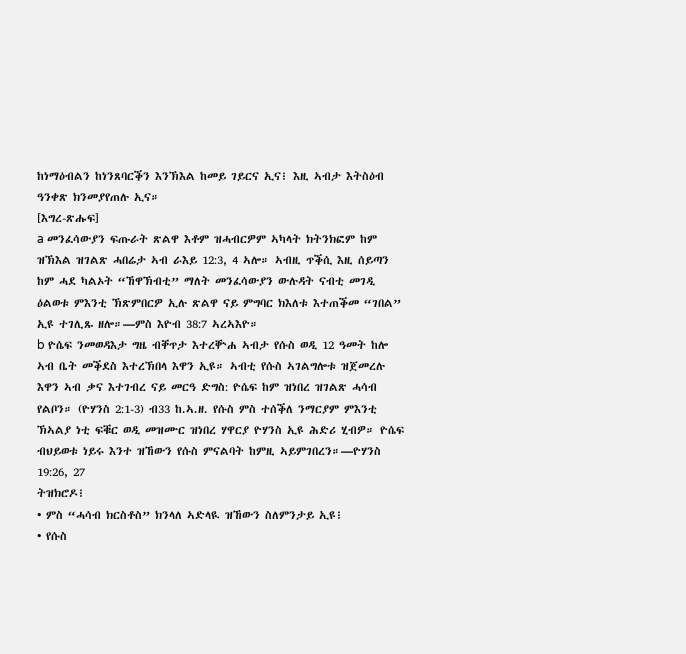ከነማዕብልን ከነንጸባርቕን እንኽእል ከመይ ገይርና ኢና፧ እዚ ኣብታ እትስዕብ ዓንቀጽ ክንመያየጠሉ ኢና።
[እግረ-ጽሑፍ]
a መንፈሳውያን ፍጡራት ጽልዋ እቶም ዝሓብርዎም ኣካላት ክትንክፎም ከም ዝኽእል ዝገልጽ ሓበሬታ ኣብ ራእይ 12:3, 4 ኣሎ። ኣብዚ ጥቕሲ እዚ ሰይጣን ከም ሓደ ካልኦት “ኸዋኽብቲ” ማለት መንፈሳውያን ውሉዳት ናብቲ መገዲ ዕልወቱ ምእንቲ ኽጽምበርዎ ኢሉ ጽልዋ ናይ ምግባር ክእለቱ እተጠቕመ “ገበል” ኢዩ ተገሊጹ ዘሎ።—ምስ እዮብ 38:7 ኣረኣእዮ።
b ዮሴፍ ንመወዳእታ ግዜ ብቐጥታ እተረቝሐ ኣብታ የሱስ ወዲ 12 ዓመት ከሎ ኣብ ቤት መቕደስ እተረኽበላ እዋን ኢዩ። ኣብቲ የሱስ ኣገልግሎቱ ዝጀመረሉ እዋን ኣብ ቃና እተገብረ ናይ መርዓ ድግስ: ዮሴፍ ከም ዝነበረ ዝገልጽ ሓሳብ የልቦን። (ዮሃንስ 2:1-3) ብ33 ከ.ኣ.ዘ. የሱስ ምስ ተሰቕለ ንማርያም ምእንቲ ኽኣልያ ነቲ ፍቑር ወዲ መዝሙር ዝነበረ ሃዋርያ ዮሃንስ ኢዩ ሕድሪ ሂብዎ። ዮሴፍ ብህይወቱ ነይሩ እንተ ዝኸውን የሱስ ምናልባት ከምዚ ኣይምገበረን።—ዮሃንስ 19:26, 27
ትዝክሮዶ፧
• ምስ “ሓሳብ ክርስቶስ” ክንላለ ኣድላዪ ዝኸውን ስለምንታይ ኢዩ፧
• የሱስ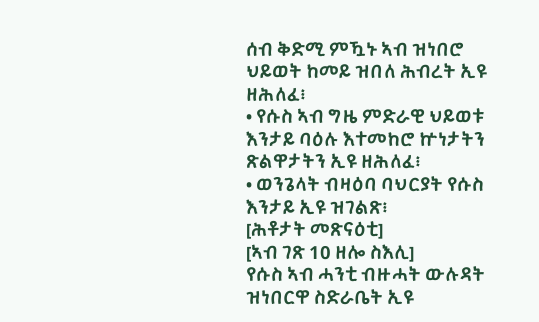ሰብ ቅድሚ ምዃኑ ኣብ ዝነበሮ ህይወት ከመይ ዝበለ ሕብረት ኢዩ ዘሕለፈ፧
• የሱስ ኣብ ግዜ ምድራዊ ህይወቱ እንታይ ባዕሉ እተመከሮ ኵነታትን ጽልዋታትን ኢዩ ዘሕለፈ፧
• ወንጌላት ብዛዕባ ባህርያት የሱስ እንታይ ኢዩ ዝገልጽ፧
[ሕቶታት መጽናዕቲ]
[ኣብ ገጽ 10 ዘሎ ስእሊ]
የሱስ ኣብ ሓንቲ ብዙሓት ውሉዳት ዝነበርዋ ስድራቤት ኢዩ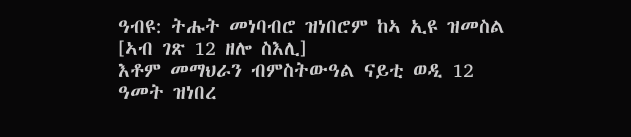ዓብዩ: ትሑት መነባብሮ ዝነበሮም ከኣ ኢዩ ዝመስል
[ኣብ ገጽ 12 ዘሎ ስእሊ]
እቶም መማህራን ብምስትውዓል ናይቲ ወዲ 12 ዓመት ዝነበረ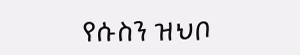የሱስን ዝህቦ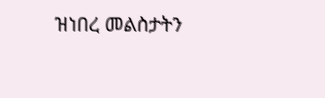ዝነበረ መልስታትን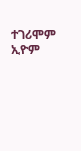ተገሪሞም ኢዮም